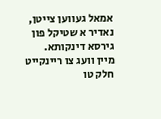אמאל געווען צייטן, נאדיר א שטיקל פון גירסא דינקותא.
מיין וועג צו ריינקייט חלק טו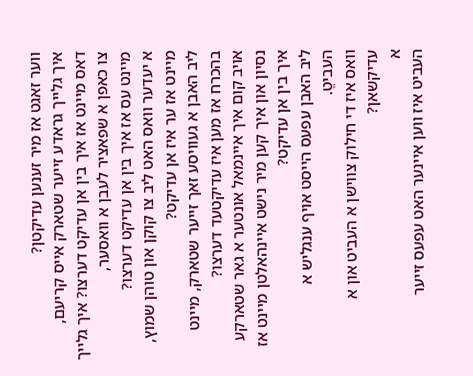ווער זאגט אז מיר זענען עדיקטן?
איך גלייך גראדע זייער שטארק אייס קריעם,
דאס מיינט אז איך בין אן עדיקט דערצו? איך גלייך צו כאפן א שפאציר לעבן א וואסער,
מיינט עס אז איך בין אן עדיקט דערצו?
א יעדער וואס האט ליב צו קוקן און טוהן שמוץ,
מיינט אז ער איז אן עדיקט?
ליב האבן א געוויסע זאך זייער שטארק, מיינט בהכרח אז מען איז עדיקטעד דערצו?
אויב קום איך איינמאל אונטער א גאר שטארקע נסיון און איך קען מיר נישט איינהאלטן מיינט אז איך בין אן עדיקט?
ליב האבן עפעס הייסט אויף ענגליש א
העביטֱ.
וואס איז די חילוק צווישן א העביט און א עדיקשאן?
א
העביט איז ווען איינער האט עפעס זייער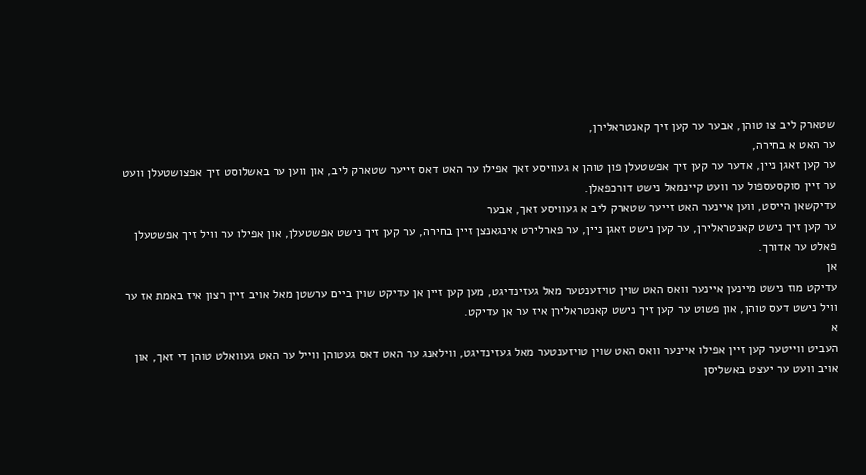שטארק ליב צו טוהן, אבער ער קען זיך קאנטראלירן,
ער האט א בחירה,
ער קען זאגן ניין, אדער ער קען זיך אפשטעלן פון טוהן א געוויסע זאך אפילו ער האט דאס זייער שטארק ליב, און ווען ער באשלוסט זיך אפצושטעלן וועט ער זיין סוקסעספול ער וועט קיינמאל נישט דורכפאלן.
עדיקשאן הייסט, ווען איינער האט זייער שטארק ליב א געוויסע זאך, אבער
ער קען זיך נישט קאנטראלירן, ער קען נישט זאגן ניין, ער פארלירט אינגאנצן זיין בחירה, ער קען זיך נישט אפשטעלן, און אפילו ער וויל זיך אפשטעלן פאלט ער אדורך.
אן
עדיקט מוז נישט מיינען איינער וואס האט שוין טויזענטער מאל געזינדיגט, מען קען זיין אן עדיקט שוין ביים ערשטן מאל אויב זיין רצון איז באמת אז ער וויל נישט דעס טוהן, און פשוט ער קען זיך נישט קאנטראלירן איז ער אן עדיקט.
א
העביט ווייטער קען זיין אפילו איינער וואס האט שוין טויזענטער מאל געזינדיגט, ווילאנג ער האט דאס געטוהן ווייל ער האט געוואלט טוהן די זאך, און אויב וועט ער יעצט באשליסן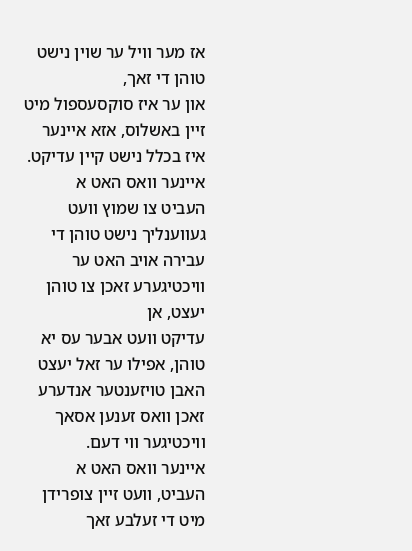אז מער וויל ער שוין נישט טוהן די זאך,
און ער איז סוקסעספול מיט זיין באשלוס, אזא איינער איז בכלל נישט קיין עדיקט.
איינער וואס האט א
העביט צו שמוץ וועט געווענליך נישט טוהן די עבירה אויב האט ער וויכטיגערע זאכן צו טוהן יעצט, אן
עדיקט וועט אבער עס יא טוהן, אפילו ער זאל יעצט האבן טויזענטער אנדערע זאכן וואס זענען אסאך וויכטיגער ווי דעם.
איינער וואס האט א
העביט, וועט זיין צופרידן מיט די זעלבע זאך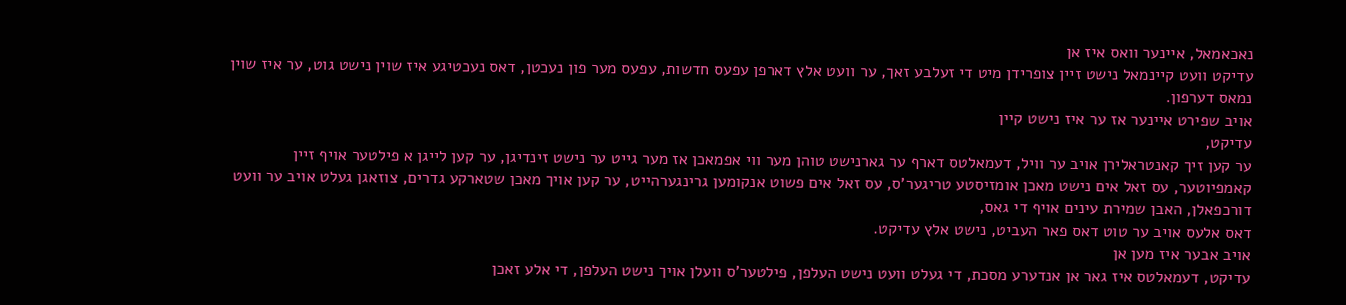נאכאמאל, איינער וואס איז אן
עדיקט וועט קיינמאל נישט זיין צופרידן מיט די זעלבע זאך, ער וועט אלץ דארפן עפעס חדשות, עפעס מער פון נעכטן, דאס נעכטיגע איז שוין נישט גוט, ער איז שוין נמאס דערפון.
אויב שפירט איינער אז ער איז נישט קיין
עדיקט,
ער קען זיך קאנטראלירן אויב ער וויל, דעמאלטס דארף ער גארנישט טוהן מער ווי אפמאכן אז מער גייט ער נישט זינדיגן, ער קען לייגן א פילטער אויף זיין קאמפיוטער, עס זאל אים נישט מאכן אומזיסטע טריגער'ס, עס זאל אים פשוט אנקומען גרינגערהייט, ער קען אויך מאכן שטארקע גדרים, צוזאגן געלט אויב ער וועט דורכפאלן, האבן שמירת עינים אויף די גאס,
דאס אלעס אויב ער טוט דאס פאר העביט, נישט אלץ עדיקט.
אויב אבער איז מען אן
עדיקט, דעמאלטס איז גאר אן אנדערע מסכת, די געלט וועט נישט העלפן, פילטער'ס וועלן אויך נישט העלפן, די אלע זאכן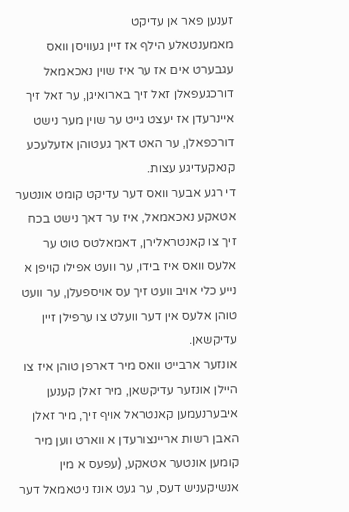זענען פאר אן עדיקט
מאמענטאלע הילף אז זיין געוויסן וואס עגבערט אים אז ער איז שוין נאכאמאל דורכגעפאלן זאל זיך בארואיגן, ער זאל זיך איינרעדן אז יעצט גייט ער שוין מער נישט דורכפאלן, ער האט דאך געטוהן אזעלעכע קנאקעדיגע עצות.
די רגע אבער וואס דער עדיקט קומט אונטער אטאקע נאכאמאל, איז ער דאך נישט בכח זיך צו קאנטראלירן, דאמאלטס טוט ער אלעס וואס איז בידו, ער וועט אפילו קויפן א נייע כלי אויב וועט זיך עס אויספעלן, ער וועט טוהן אלעס אין דער וועלט צו ערפילן זיין עדיקשאן.
אונזער ארבייט וואס מיר דארפן טוהן איז צו
היילן אונזער עדיקשאן, מיר זאלן קענען איבערנעמען קאנטראל אויף זיך, מיר זאלן האבן רשות אריינצורעדן א ווארט ווען מיר קומען אונטער אטאקע, (עפעס א מין אנשיקעניש דעס, ער געט אונז ניטאמאל דער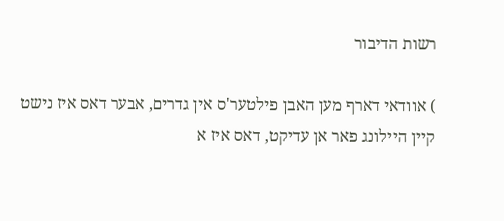רשות הדיבור

) אוודאי דארף מען האבן פילטער'ס אין גדרים, אבער דאס איז נישט קיין היילונג פאר אן עדיקט, דאס איז א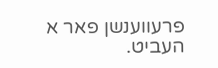פרעווענשן פאר א העביט.